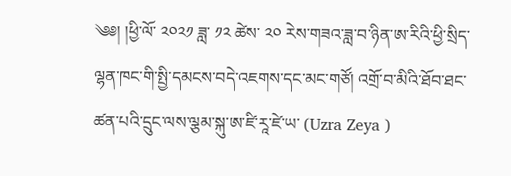༄༅། །ཕྱི་ལོ་ ༢༠༢༡ ཟླ་ ༡༢ ཚེས་ ༢༠ རེས་གཟའ་ཟླ་བ་ཉིན་ཨ་རིའི་ཕྱི་སྲིད་ལྷན་ཁང་གི་སྤྱི་དམངས་བདེ་འཇགས་དང་མང་གཙོ། འགྲོ་བ་མིའི་ཐོབ་ཐང་ཚན་པའི་དྲུང་ལས་ལྕམ་སྐུ་ཨ་ཛི་རཱ་ཛེ་ཡ་ (Uzra Zeya )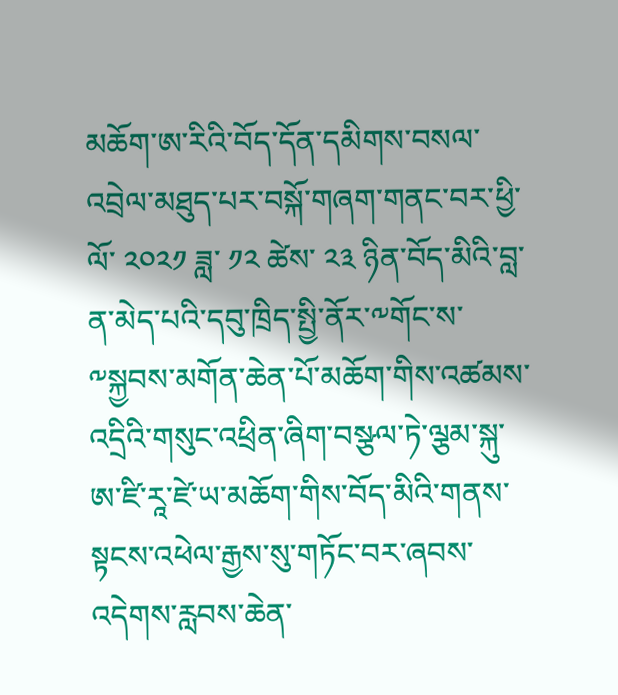མཆོག་ཨ་རིའི་བོད་དོན་དམིགས་བསལ་འབྲེལ་མཐུད་པར་བསྐོ་གཞག་གནང་བར་ཕྱི་ལོ་ ༢༠༢༡ ཟླ་ ༡༢ ཚེས་ ༢༣ ཉིན་བོད་མིའི་བླ་ན་མེད་པའི་དབུ་ཁྲིད་སྤྱི་ནོར་༸གོང་ས་༸སྐྱབས་མགོན་ཆེན་པོ་མཆོག་གིས་འཚམས་འདྲིའི་གསུང་འཕྲིན་ཞིག་བསྩལ་ཏེ་ལྕམ་སྐུ་ཨ་ཛི་རཱ་ཛེ་ཡ་མཆོག་གིས་བོད་མིའི་གནས་སྟངས་འཕེལ་རྒྱས་སུ་གཏོང་བར་ཞབས་འདེགས་རླབས་ཆེན་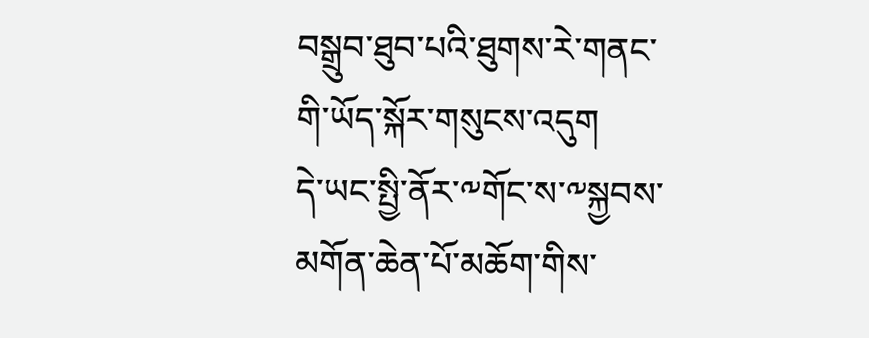བསྒྲུབ་ཐུབ་པའི་ཐུགས་རེ་གནང་གི་ཡོད་སྐོར་གསུངས་འདུག
དེ་ཡང་སྤྱི་ནོར་༸གོང་ས་༸སྐྱབས་མགོན་ཆེན་པོ་མཆོག་གིས་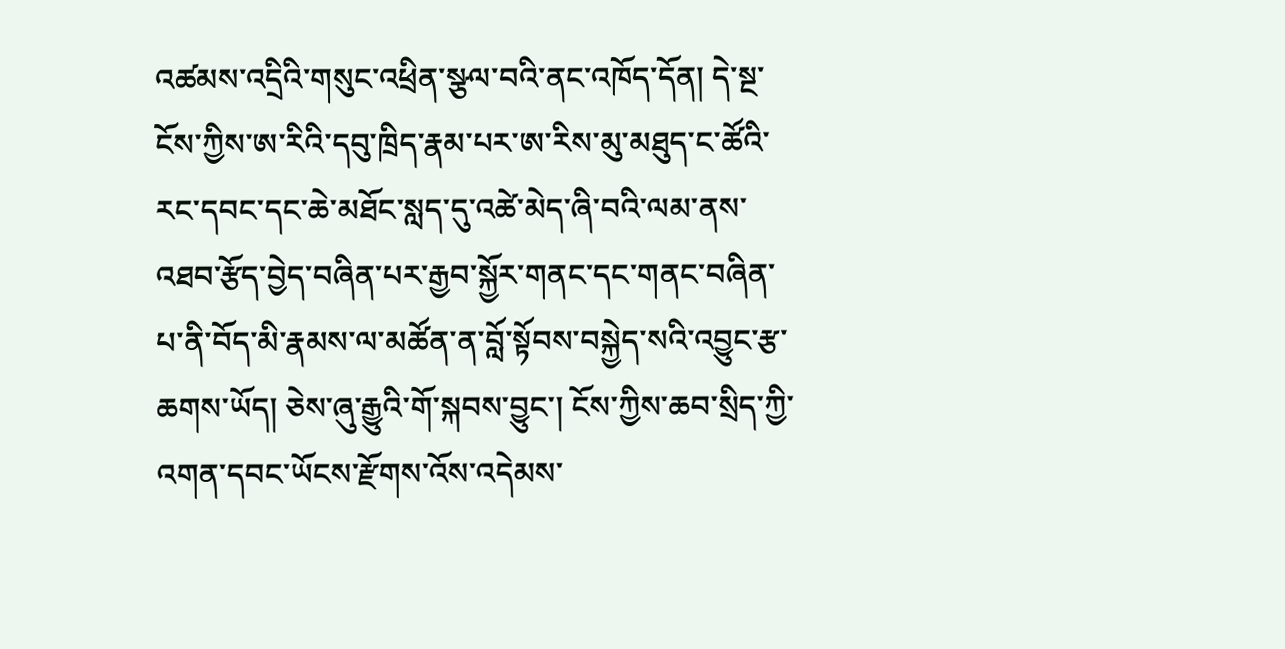འཚམས་འདྲིའི་གསུང་འཕྲིན་སྩལ་བའི་ནང་འཁོད་དོན། དེ་སྔ་ངོས་ཀྱིས་ཨ་རིའི་དབུ་ཁྲིད་རྣམ་པར་ཨ་རིས་མུ་མཐུད་ང་ཚོའི་རང་དབང་དང་ཆེ་མཐོང་སླད་དུ་འཚེ་མེད་ཞི་བའི་ལམ་ནས་འཐབ་རྩོད་བྱེད་བཞིན་པར་རྒྱབ་སྐྱོར་གནང་དང་གནང་བཞིན་པ་ནི་བོད་མི་རྣམས་ལ་མཚོན་ན་བློ་སྟོབས་བསྐྱེད་སའི་འབྱུང་རྩ་ཆགས་ཡོད། ཅེས་ཞུ་རྒྱུའི་གོ་སྐབས་བྱུང་། ངོས་ཀྱིས་ཆབ་སྲིད་ཀྱི་འགན་དབང་ཡོངས་རྫོགས་འོས་འདེམས་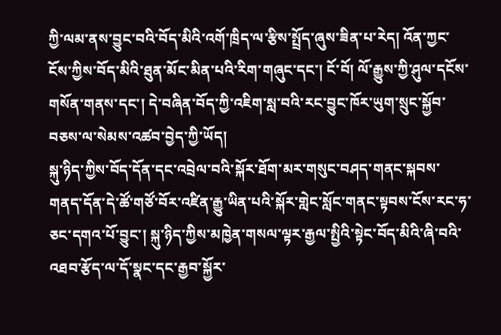ཀྱི་ལམ་ནས་བྱུང་བའི་བོད་མིའི་འགོ་ཁྲིད་ལ་རྩིས་སྤྲོད་ཞུས་ཟིན་པ་རེད། འོན་ཀྱང་ངོས་ཀྱིས་བོད་མིའི་ཐུན་མོང་མིན་པའི་རིག་གཞུང་དང་། ངོ་བོ། ལོ་རྒྱུས་ཀྱི་ཤུལ་དངོས་གསོན་གནས་དང་། དེ་བཞིན་བོད་ཀྱི་འཇིག་སླ་བའི་རང་བྱུང་ཁོར་ཡུག་སྲུང་སྐྱོབ་བཅས་ལ་སེམས་འཚབ་བྱེད་ཀྱི་ཡོད།
སྐུ་ཉིད་ཀྱིས་བོད་དོན་དང་འབྲེལ་བའི་སྐོར་ཐོག་མར་གསུང་བཤད་གནང་སྐབས་གནད་དོན་དེ་ཚོ་གཙོ་བོར་འཛིན་རྒྱུ་ཡིན་པའི་སྐོར་གླེང་སློང་གནང་སྟབས་ངོས་རང་ཧ་ཅང་དགའ་པོ་བྱུང་། སྐུ་ཉིད་ཀྱིས་མཁྱེན་གསལ་ལྟར་རྒྱལ་སྤྱིའི་སྟེང་བོད་མིའི་ཞི་བའི་འཐབ་རྩོད་ལ་དོ་སྣང་དང་རྒྱབ་སྐྱོར་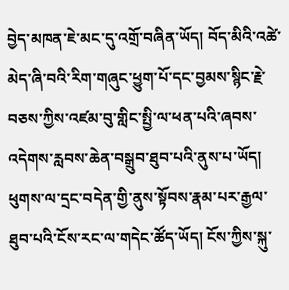བྱེད་མཁན་ཇེ་མང་དུ་འགྲོ་བཞིན་ཡོད། བོད་མིའི་འཚེ་མེད་ཞི་བའི་རིག་གཞུང་ཕྱུག་པོ་དང་བྱམས་སྙིང་རྗེ་བཅས་ཀྱིས་འཛམ་བུ་གླིང་སྤྱི་ལ་ཕན་པའི་ཞབས་འདེགས་རླབས་ཆེན་བསྒྲུབ་ཐུབ་པའི་ནུས་པ་ཡོད། ཕུགས་ལ་དྲང་བདེན་གྱི་ནུས་སྟོབས་རྣམ་པར་རྒྱལ་ཐུབ་པའི་ངོས་རང་ལ་གདེང་ཚོད་ཡོད། ངོས་ཀྱིས་སྐུ་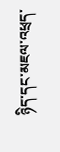ཉིད་དང་མཇལ་འཕྲད་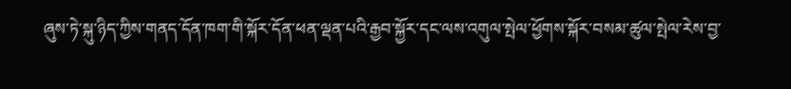ཞུས་ཏེ་སྐུ་ཉིད་ཀྱིས་གནད་དོན་ཁག་གི་སྐོར་དོན་ཕན་ལྡན་པའི་རྒྱབ་སྐྱོར་དང་ལས་འགུལ་སྤེལ་ཕྱོགས་སྐོར་བསམ་ཚུལ་སྤེལ་རེས་བྱ་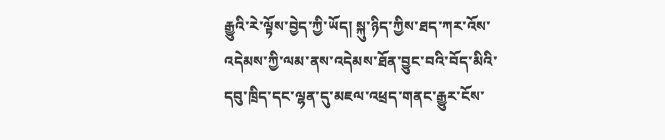རྒྱུའི་རེ་ལྟོས་བྱེད་ཀྱི་ཡོད། སྐུ་ཉིད་ཀྱིས་ཐད་ཀར་འོས་འདེམས་ཀྱི་ལམ་ནས་འདེམས་ཐོན་བྱུང་བའི་བོད་མིའི་དབུ་ཁྲིད་དང་ལྷན་དུ་མཇལ་འཕྲད་གནང་རྒྱུར་ངོས་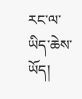རང་ལ་ཡིད་ཆེས་ཡོད།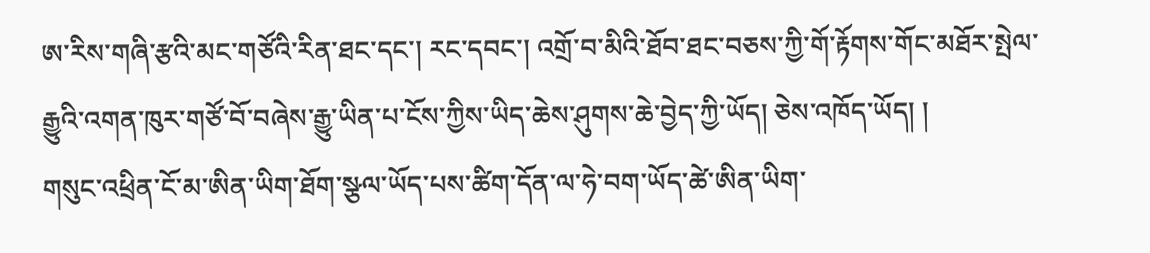ཨ་རིས་གཞི་རྩའི་མང་གཙོའི་རིན་ཐང་དང་། རང་དབང་། འགྲོ་བ་མིའི་ཐོབ་ཐང་བཅས་ཀྱི་གོ་རྟོགས་གོང་མཐོར་སྤེལ་རྒྱུའི་འགན་ཁུར་གཙོ་བོ་བཞེས་རྒྱུ་ཡིན་པ་ངོས་ཀྱིས་ཡིད་ཆེས་ཤུགས་ཆེ་བྱེད་ཀྱི་ཡོད། ཅེས་འཁོད་ཡོད། །
གསུང་འཕྲིན་ངོ་མ་ཨིན་ཡིག་ཐོག་སྩལ་ཡོད་པས་ཚིག་དོན་ལ་ཧེ་བག་ཡོད་ཚེ་ཨིན་ཡིག་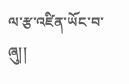ལ་རྩ་འཛིན་ཡོང་བ་ཞུ།།